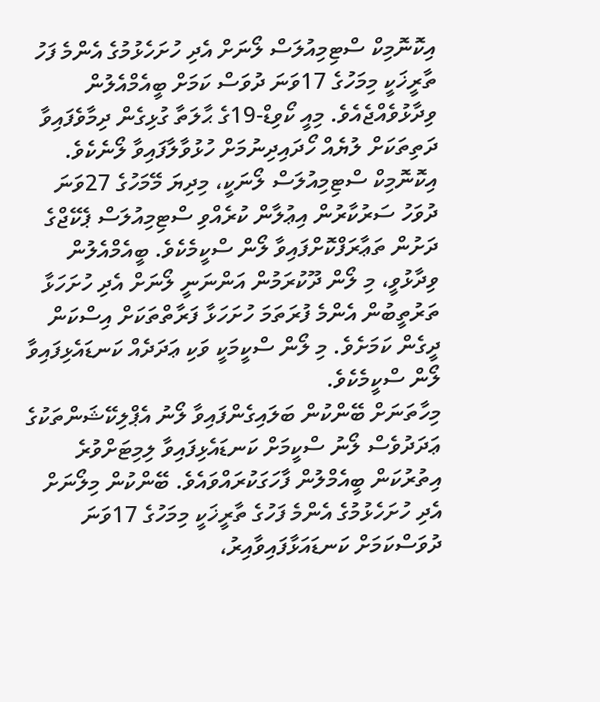އިކޮނޮމިކް ސްޓިމިއުލަސް ލޯނަށް އެދި ހުށަހެޅުމުގެ އެންމެ ފަހު ތާރީޚަކީ މިމަހުގެ 17ވަނަ ދުވަސް ކަމަށް ބީއެމްއެލުން ވިދާޅުވެއްޖެއެވެ. މިއީ ކޯވިޑް-19ގެ ޙާލަތާ ގުޅިގެން ދިމާވެފައިވާ ދަތިތަކަށް ލުޔެއް ހޯދައިދިނުމަށް ހުޅުވާލާފައިވާ ލޯނެކެވެ.
އިކޮނޮމިކް ސްޓިމިއުލަސް ލޯނަކީ، މިދިޔަ މޭމަހުގެ 27ވަނަ ދުވަހު ސަރުކާރުން އިޢުލާން ކުރެއްވި ސްޓިމިއުލަސް ޕެކޭޖްގެ ދަށުން ތަޢާރަފްކޮށްފައިވާ ލޯން ސްކީމެކެވެ. ބީއެމްއެލުން ވިދާޅުވީ، މި ލޯން ދޫކުރަމުން އަންނަނީ ލޯނަށް އެދި ހުށަހަޅާ ތަރުތީބުން އެންމެ ފުރަތަމަ ހުށަހަޅާ ފަރާތްތަކަށް އިސްކަން ދީގެން ކަމަށެވެ. މި ލޯން ސްކީމަކީ ވަކި ޢަދަދެއް ކަނޑައެޅިފައިވާ ލޯން ސްކީމެކެވެ.
މިހާތަނަށް ބޭންކުން ބަލައިގެންފައިވާ ލޯނު އެޕްލިކޭޝަންތަކުގެ ޢަދަދުވެސް ލޯނު ސްކީމަށް ކަނޑައެޅިފައިވާ ލިމިޓަށްވުރެ އިތުރުކަން ބީއެމްލުން ފާހަގަކުރައްވައެވެ. ބޭންކުން މިލޯނަށް އެދި ހުށަހެޅުމުގެ އެންމެ ފަހުގެ ތާރީޚަކީ މިމަހުގެ 17ވަނަ ދުވަސްކަމަށް ކަނޑައަޅާފައިވާއިރު،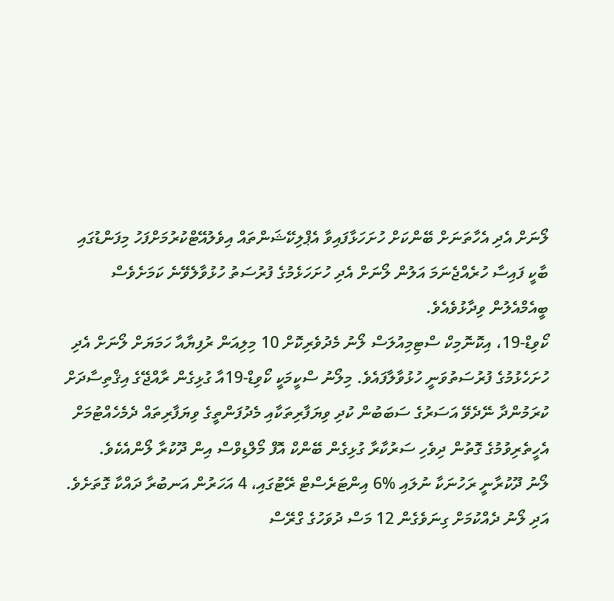ލޯނަށް އެދި އެހާތަނަށް ބޭންކަށް ހުށަހަޅާފައިވާ އެޕްލިކޭޝަންތައް އިވެލުއޭޓްކުރުމަށްފަހު މިފަންޑުގައި ބާކީ ފައިސާ ހުރެއްޖެނަމަ އަލުން ލޯނަށް އެދި ހުށަހަޅެމުގެ ފުރުސަތު ހުޅުވާލެވޭނެ ކަމަށެވެސް ބީއެމްއެލުން ވިދާޅުވެއެވެ.
ކޯވިޑް-19، އިކޮނޮމިކް ސްޓިމިއުލަސް ލޯނު މެދުވެރިކޮށް 10 މިލިއަން ރުފިޔާއާ ހަމަޔަށް ލޯނަށް އެދި ހުށަހެޅުމުގެ ފުރުސަތުވަނީ ހުޅުވާލާފައެވެ. މިލޯނު ސްކީމަކީ ކޯވިޑް-19އާ ގުޅިގެން ރާއްޖޭގެ އިޤްތިސާދަށް ކުރަމުންދާ ނޭދެވޭ އަސަރުގެ ސަބަބުން ކުދި ވިޔަފާރިތަކާއި މެދުފަންތީގެ ވިޔަފާރިތައް ދެމެހެއްޓުމަށް އެހީތެރިވުމުގެ ގޮތުން ދިވެހި ސަރުކާރާ ގުޅިގެން ބޭންކް އޮފް މޯލްޑިވްސް އިން ދޫކުރާ ލޯންއެކެވެ.
ލޯނު ދޫކުރާނީ ރަހުނަކާ ނުލައި %6 އިންޓަރެސްޓް ރޭޓުގައި، 4 އަހަރުން އަނބުރާ ދައްކާ ގޮތަށެވެ. އަދި ލޯނު ދެއްކުމަށް ގިނަވެގެން 12 މަސް ދުވަހުގެ ގްރޭސް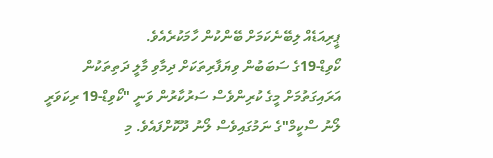ޕީރިއަޑެއް ލިބޭނެކަމަށް ބޭންކުން ހާމަކުރެއެވެ.
ކޯވިޑް-19ގެ ސަބަބުން ވިޔަފާރިތަކަށް ދިމާވި މާލީ ދަތިތަކުން އަރައިގަތުމަށް މީގެ ކުރިންވެސް ސަރުކާރުން ވަނީ "ކޯވިޑް-19 ރިކަވަރީ ލޯނު ސްކީމް"ގެ ނަމުގައިވެސް ލޯނު ދޫކޮށްފައެވެ. މި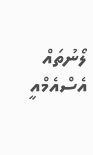ލޯނުތައް އެސްއެމްއީ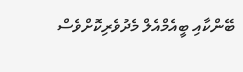ބޭންކާއި ބީއެމްއެލް މެދުވެރިކޮށްވެސް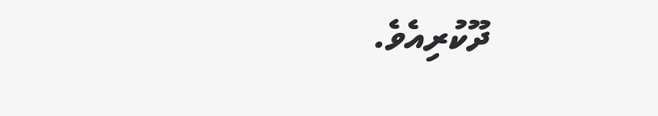ދޫކުރިއެވެ.